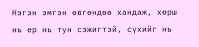Нэгэн эмгэн өвгөндөө хандаж, хөрш нь ер нь тун сэжигтэй, сүхийг нь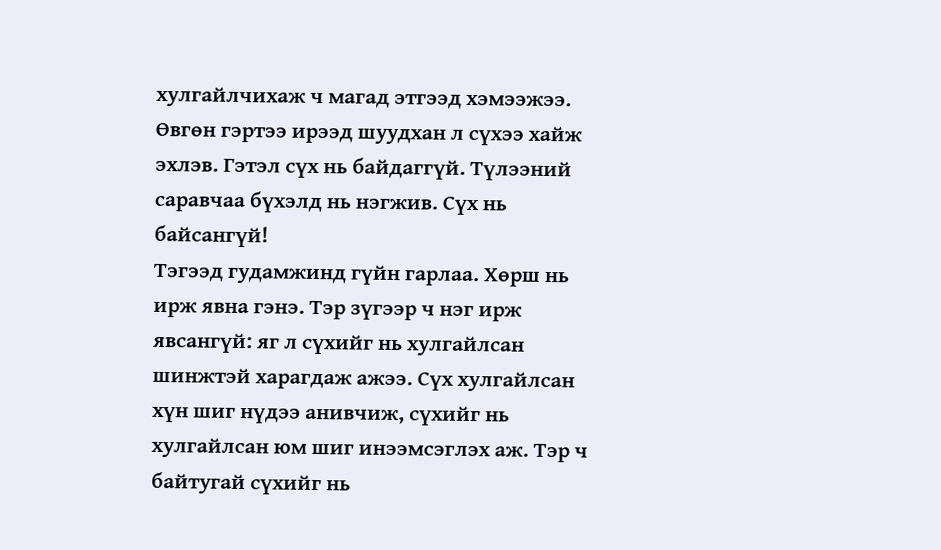хулгайлчихаж ч магад этгээд хэмээжээ.
Өвгөн гэртээ ирээд шуудхан л сүхээ хайж эхлэв. Гэтэл сүх нь байдаггүй. Түлээний саравчаа бүхэлд нь нэгжив. Сүх нь байсангүй!
Тэгээд гудамжинд гүйн гарлаа. Хөрш нь ирж явна гэнэ. Тэр зүгээр ч нэг ирж явсангүй: яг л сүхийг нь хулгайлсан шинжтэй харагдаж ажээ. Сүх хулгайлсан хүн шиг нүдээ анивчиж, сүхийг нь хулгайлсан юм шиг инээмсэглэх аж. Тэр ч байтугай сүхийг нь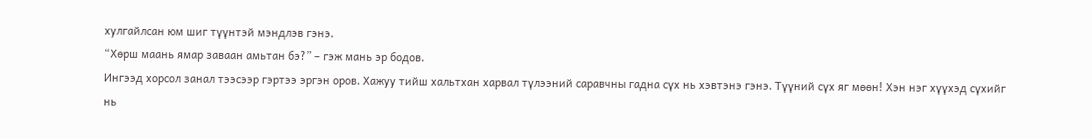хулгайлсан юм шиг түүнтэй мэндлэв гэнэ.
“Хөрш маань ямар заваан амьтан бэ?” – гэж мань эр бодов.
Ингээд хорсол занал тээсээр гэртээ эргэн оров. Хажуу тийш хальтхан харвал түлээний саравчны гадна сүх нь хэвтэнэ гэнэ. Түүний сүх яг мөөн! Хэн нэг хүүхэд сүхийг нь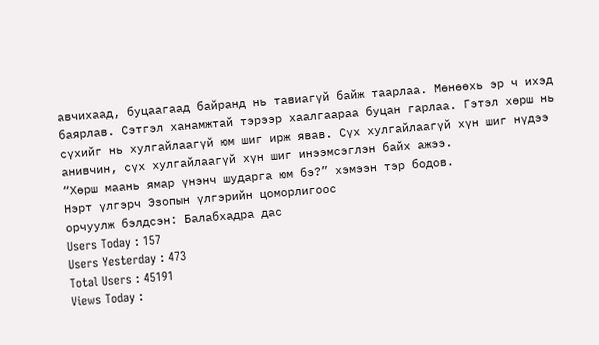авчихаад, буцаагаад байранд нь тавиагүй байж таарлаа. Мөнөөхь эр ч ихэд баярлав. Сэтгэл ханамжтай тэрээр хаалгаараа буцан гарлаа. Гэтэл хөрш нь сүхийг нь хулгайлаагүй юм шиг ирж явав. Сүх хулгайлаагүй хүн шиг нүдээ анивчин, сүх хулгайлаагүй хүн шиг инээмсэглэн байх ажээ.
“Хөрш маань ямар үнэнч шударга юм бэ?” хэмээн тэр бодов.
Нэрт үлгэрч Эзопын үлгэрийн цоморлигоос
орчуулж бэлдсэн: Балабхадра дас
Users Today : 157
Users Yesterday : 473
Total Users : 45191
Views Today :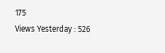175
Views Yesterday : 526